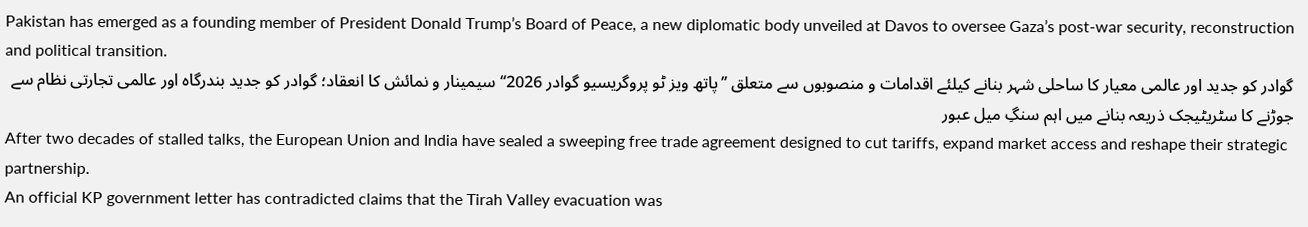Pakistan has emerged as a founding member of President Donald Trump’s Board of Peace, a new diplomatic body unveiled at Davos to oversee Gaza’s post-war security, reconstruction and political transition.
گوادر کو جدید اور عالمی معیار کا ساحلی شہر بنانے کیلئے اقدامات و منصوبوں سے متعلق ’’پاتھ ویز ٹو پروگریسیو گوادر 2026‘‘ سیمینار و نمائش کا انعقاد؛ گوادر کو جدید بندرگاہ اور عالمی تجارتی نظام سے جوڑنے کا سٹریٹیجک ذریعہ بنانے میں اہم سنگِ میل عبور
After two decades of stalled talks, the European Union and India have sealed a sweeping free trade agreement designed to cut tariffs, expand market access and reshape their strategic partnership.
An official KP government letter has contradicted claims that the Tirah Valley evacuation was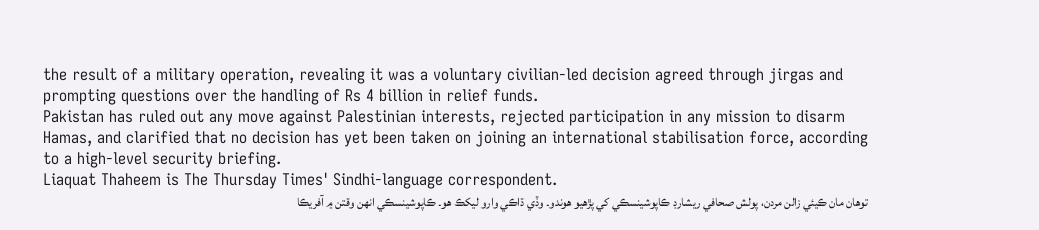the result of a military operation, revealing it was a voluntary civilian-led decision agreed through jirgas and prompting questions over the handling of Rs 4 billion in relief funds.
Pakistan has ruled out any move against Palestinian interests, rejected participation in any mission to disarm Hamas, and clarified that no decision has yet been taken on joining an international stabilisation force, according to a high-level security briefing.
Liaquat Thaheem is The Thursday Times' Sindhi-language correspondent.
توهان مان ڪيئي زالن مردن، پولش صحافي ريشارڊ ڪاپوشينسڪي کي پڙهيو هوندو۔ وڏي ڌاڪي وارو ليکڪ هو۔ ڪاپوشينسڪي انهن وقتن ۾ آفريڪا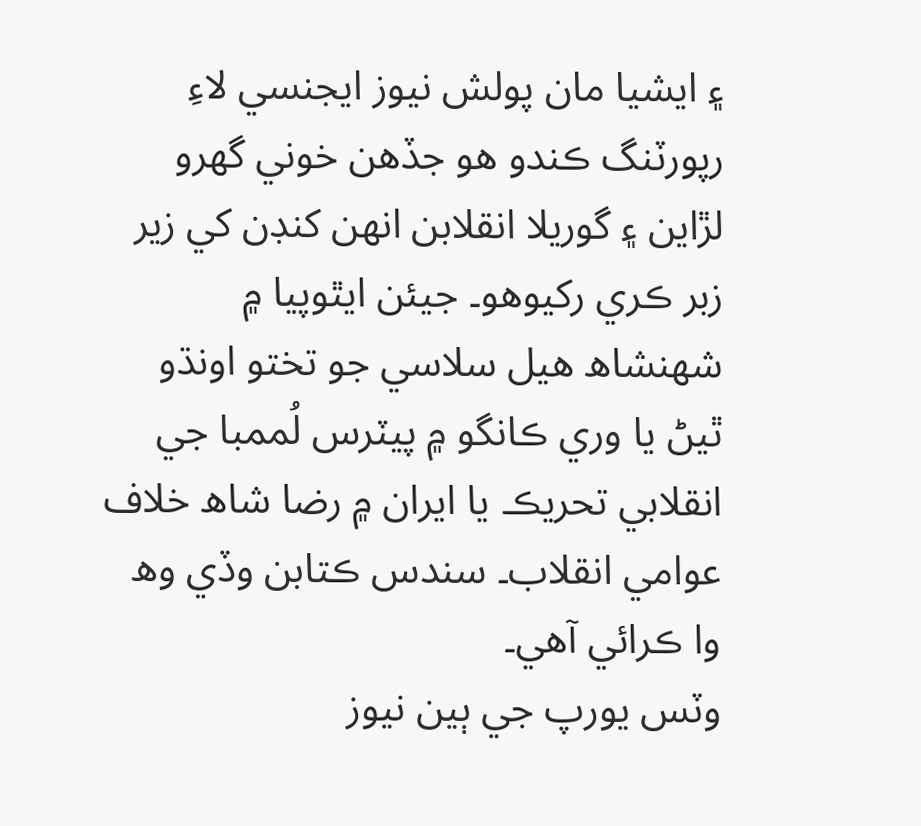۽ ايشيا مان پولش نيوز ايجنسي لاءِ رپورٽنگ ڪندو هو جڏهن خوني گھرو لڙاين ۽ گوريلا انقلابن انهن کنڊن کي زير زبر ڪري رکيوهو۔ جيئن ايٿوپيا ۾ شهنشاھ هيل سلاسي جو تختو اونڌو ٿيڻ يا وري ڪانگو ۾ پيٽرس لُممبا جي انقلابي تحريڪ يا ايران ۾ رضا شاھ خلاف عوامي انقلاب۔ سندس ڪتابن وڏي وھ وا ڪرائي آهي۔
وٽس يورپ جي ٻين نيوز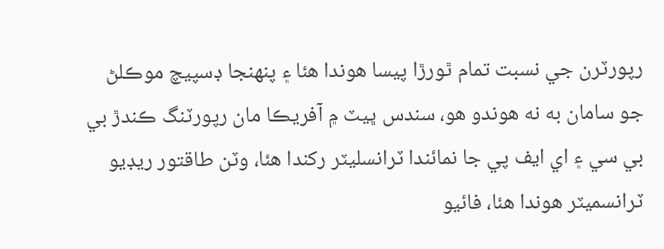رپورٽرن جي نسبت تمام ٿورڙا پيسا هوندا هئا ۽ پنهنجا ڊسپيچ موڪلڻ جو سامان به نه هوندو هو، سندس ڀيٽ ۾ آفريڪا مان رپورٽنگ ڪندڙ بي بي سي ۽ اي ايف پي جا نمائندا ٽرانسليٽر رکندا هئا، وٽن طاقتور ريڊيو ٽرانسميٽر هوندا هئا، فائيو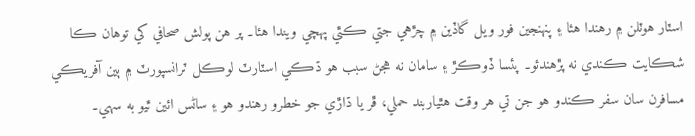اسٽار هوٽلن ۾ رهندا هئا ۽ پنهنجين فور ويل گاڏين ۾ چڙهي جتي ڪٿي پهچي ويندا هئا۔ پر هن پولش صحافي کي توهان ڪا شڪايت ڪندي نه پڙهندئو۔ پئسا ڏوڪڙ ۽ سامان نه هجڻ سبب هو ڌڪي اسٽارٽ لوڪل ٽرانسپورٽ ۾ ٻين آفريڪي مسافرن سان سفر ڪندو هو جن تي هر وقت هٿياربند حملي، ڦر يا ڌاڙي جو خطرو رهندو هو ۽ ساڻس ائين ٿيو به سهي۔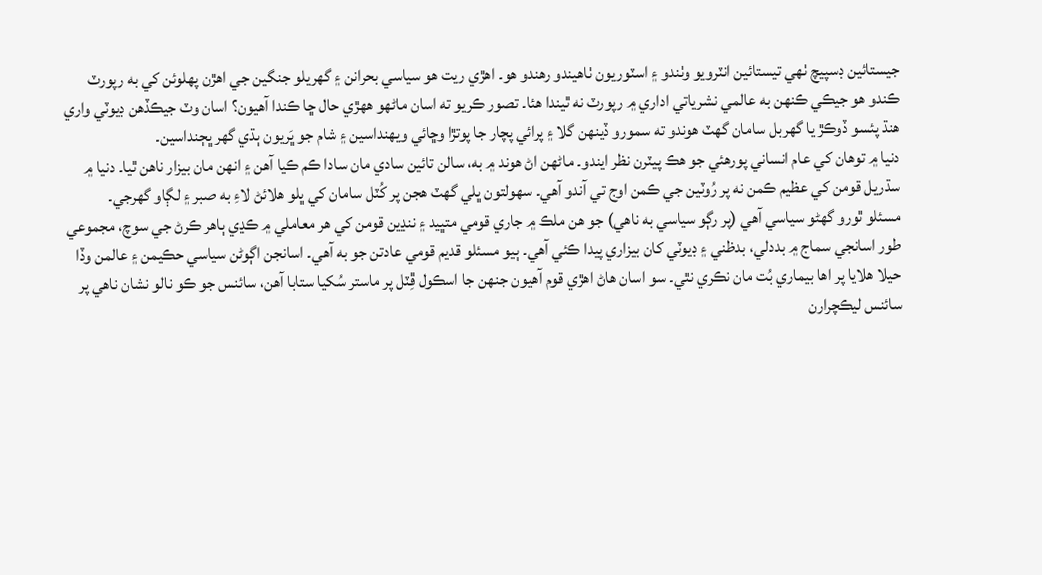جيستائين ڊسپيچ ٺهي تيستائين انٽرويو وٺندو ۽ اسٽوريون ٺاهيندو رهندو هو۔ اهڙي ريت هو سياسي بحرانن ۽ گھريلو جنگين جي اهڙن پهلوئن کي به رپورٽ ڪندو هو جيڪي ڪنهن به عالمي نشرياتي اداري ۾ رپورٽ نه ٿيندا هئا۔ تصور ڪريو ته اسان ماڻهو ههڙي حال ڇا ڪندا آهيون؟ اسان وٽ جيڪڏهن ڊيوٽي واري هنڌ پئسو ڏوڪڙ يا گھربل سامان گھٽ هوندو ته سمورو ڏينهن گلا ۽ پرائي پچار جا پوتڙا وڇائي ويهنداسين ۽ شام جو ڀَريون ٻڌي گھر ڀڄنداسين۔
دنيا ۾ توهان کي عام انساني پورهئي جو هڪ پيٽرن نظر ايندو۔ ماڻهن اڻ هوند ۾ به، سالن تائين سادي مان سادا ڪم ڪيا آهن ۽ انهن مان بيزار ناهن ٿيا۔ دنيا ۾ سڌريل قومن کي عظيم ڪمن نه پر رُوٽين جي ڪمن اوج تي آندو آهي۔ سهولتون ڀلي گھٽ هجن پر کُٽل سامان کي ڀلو هلائڻ لاءِ به صبر ۽ لڳاو گھرجي۔
مسئلو ٿورو گھڻو سياسي آهي (پر رڳو سياسي به ناهي) جو هن ملڪ ۾ جاري قومي متڀيد ۽ ننڍين قومن کي هر معاملي ۾ ڪڍي ٻاهر ڪرڻ جي سوچ، مجموعي طور اسانجي سماج ۾ بددلي، بدظني ۽ ڊيوٽي کان بيزاري پيدا ڪئي آهي۔ ٻيو مسئلو قديم قومي عادتن جو به آهي۔ اسانجن اڳوڻن سياسي حڪيمن ۽ عالمن وڏا حيلا هلايا پر اها بيماري بُت مان نڪري نٿي۔ سو اسان هاڻ اهڙي قوم آهيون جنهن جا اسڪول ڦِٽل پر ماستر سُکيا ستابا آهن، سائنس جو ڪو نالو نشان ناهي پر سائنس ليڪچرارن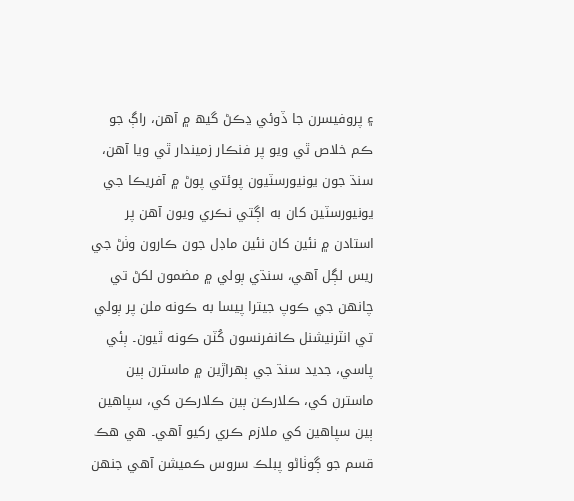۽ پروفيسرن جا ڏوئي ڍڪڻ گيھ ۾ آهن، راڳ جو ڪم خلاص ٿي ويو پر فنڪار زميندار ٿي ويا آهن، سنڌ جون يونيورسٽيون پوئتي پوڻ ۾ آفريڪا جي يونيورسٽين کان به اڳتي نڪري ويون آهن پر استادن ۾ نئين کان نئين ماڊل جون ڪارون وٺڻ جي ريس لڳل آهي، سنڌي ٻولي ۾ مضمون لکڻ تي چانهن جي ڪوپ جيترا پيسا به ڪونه ملن پر ٻولي تي انٽرنيشنل ڪانفرنسون کُٽن ڪونه ٿيون۔ ٻئي پاسي، جديد سنڌ جي ٻهراڙين ۾ ماسترن ٻين ماسترن کي، ڪلارڪن ٻين ڪلارڪن کي، سپاهين ٻين سپاهين کي ملازم ڪري رکيو آهي۔ هي هڪ قسم جو ڳوٺاڻو پبلڪ سروس ڪميشن آهي جنهن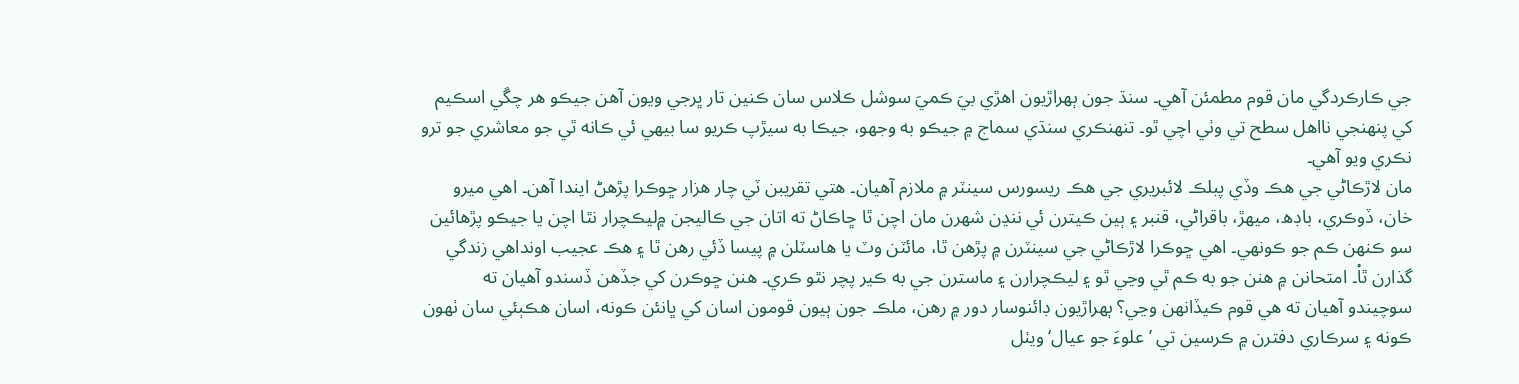جي ڪارڪردگي مان قوم مطمئن آهي۔ سنڌ جون ٻهراڙيون اهڙي بيَ ڪميَ سوشل ڪلاس سان ڪنين تار ڀرجي ويون آهن جيڪو هر چڱي اسڪيم کي پنهنجي نااهل سطح تي وٺي اچي ٿو۔ تنهنڪري سنڌي سماج ۾ جيڪو به وجھو، جيڪا به سيڙپ ڪريو سا بيهي ئي ڪانه ٿي جو معاشري جو ترو نڪري ويو آهي۔
مان لاڙڪاڻي جي هڪ وڏي پبلڪ لائبريري جي هڪ ريسورس سينٽر ۾ ملازم آهيان۔ هتي تقريبن ٽي چار هزار ڇوڪرا پڙهڻ ايندا آهن۔ اهي ميرو خان، ڏوڪري، باڊھ، ميهڙ، باقراڻي، قنبر ۽ ٻين ڪيترن ئي ننڍن شهرن مان اچن ٿا ڇاڪاڻ ته اتان جي ڪاليجن ۾ليڪچرار نٿا اچن يا جيڪو پڙهائين سو ڪنهن ڪم جو ڪونهي۔ اهي ڇوڪرا لاڙڪاڻي جي سينٽرن ۾ پڙهن ٿا، مائٽن وٽ يا هاسٽلن ۾ پيسا ڏئي رهن ٿا ۽ هڪ عجيب اونداهي زندگي گذارن ٿاْ۔ امتحانن ۾ هنن جو به ڪم ٿي وڃي ٿو ۽ ليڪچرارن ۽ ماسترن جي به ڪير پچر نٿو ڪري۔ هنن ڇوڪرن کي جڏهن ڏسندو آهيان ته سوچيندو آهيان ته هي قوم ڪيڏانهن وڃي؟ ٻهراڙيون ڊائنوسار دور ۾ رهن، ملڪ جون ٻيون قومون اسان کي ڀانئن ڪونه، اسان هڪٻئي سان ٺهون ڪونه ۽ سرڪاري دفترن ۾ ڪرسين تي ’علوءَ جو عيال‘ ويٺل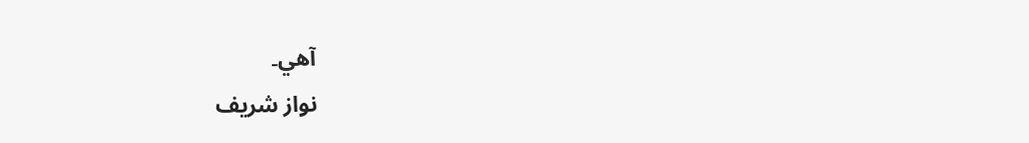آهي۔
نواز شریف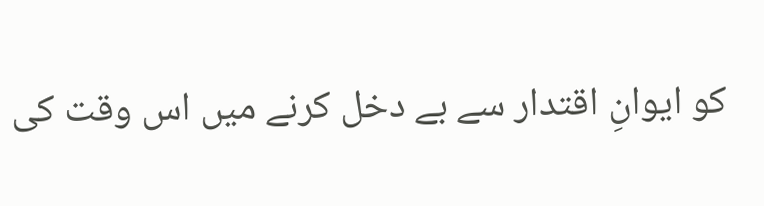کو ایوانِ اقتدار سے بے دخل کرنے میں اس وقت کی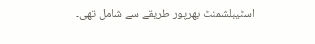اسٹیبلشمنٹ بھرپور طریقے سے شامل تھی۔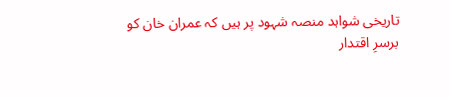تاریخی شواہد منصہ شہود پر ہیں کہ عمران خان کو برسرِ اقتدار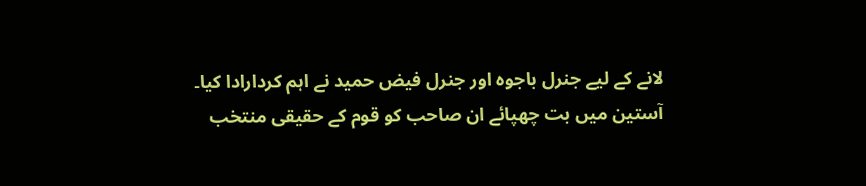لانے کے لیے جنرل باجوہ اور جنرل فیض حمید نے اہم کردارادا کیا۔
آستین میں بت چھپائے ان صاحب کو قوم کے حقیقی منتخب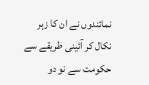نمائندوں نے ان کا زہر نکال کر آئینی طریقے سے حکومت سے نو دو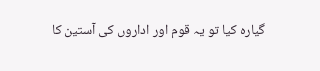گیارہ کیا تو یہ قوم اور اداروں کی آستین کا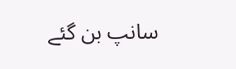سانپ بن گئے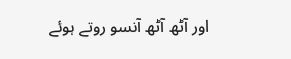اور آٹھ آٹھ آنسو روتے ہوئے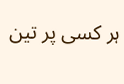ہر کسی پر تین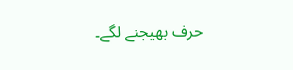حرف بھیجنے لگے۔